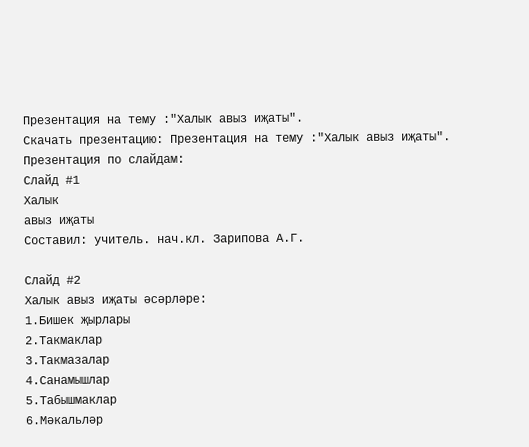Презентация на тему :"Халык авыз иҗаты".
Cкачать презентацию: Презентация на тему :"Халык авыз иҗаты".
Презентация по слайдам:
Слайд #1
Халык
авыз иҗаты
Cоставил: учитель. нач.кл. Зарипова А.Г.

Слайд #2
Халык авыз иҗаты әсәрләре:
1.Бишек җырлары
2.Такмаклар
3.Такмазалар
4.Санамышлар
5.Табышмаклар
6.Мәкальләр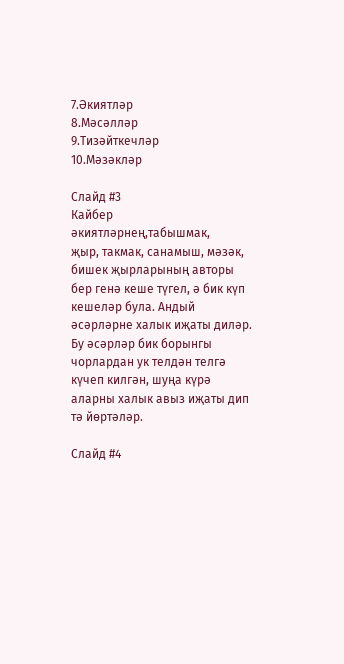7.Әкиятләр
8.Мәсәлләр
9.Тизәйткечләр
10.Мәзәкләр

Слайд #3
Кайбер әкиятләрнең,табышмак,
җыр, такмак, санамыш, мәзәк, бишек җырларының авторы бер генә кеше түгел, ә бик күп кешеләр була. Андый әсәрләрне халык иҗаты диләр. Бу әсәрләр бик борынгы чорлардан ук телдән телгә күчеп килгән, шуңа күрә аларны халык авыз иҗаты дип тә йөртәләр.

Слайд #4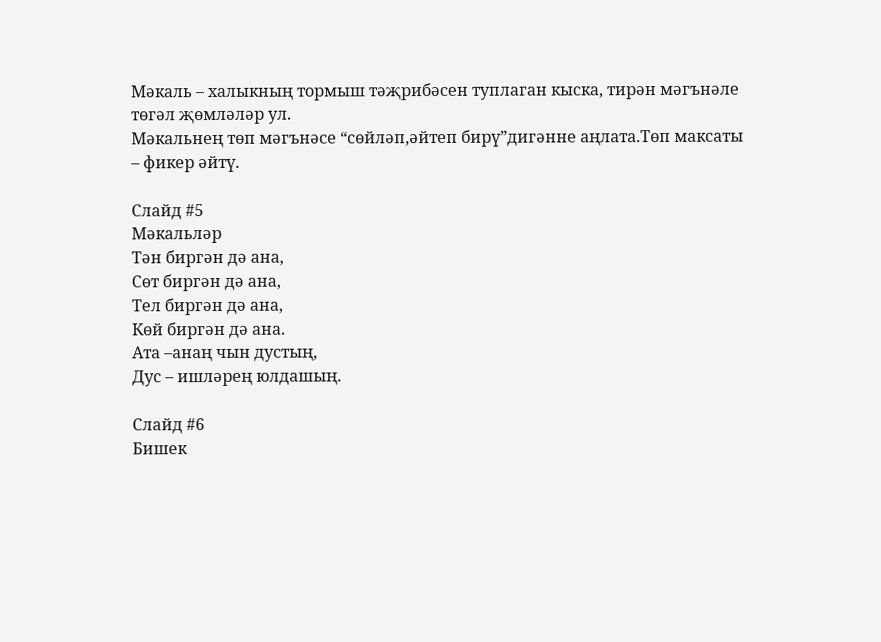Мәкаль – халыкның тормыш тәҗрибәсен туплаган кыска, тирән мәгънәле төгәл җөмләләр ул.
Мәкальнең төп мәгънәсе “сөйләп,әйтеп бирү”дигәнне аңлата.Төп максаты – фикер әйтү.

Слайд #5
Мәкальләр
Тән биргән дә ана,
Сөт биргән дә ана,
Тел биргән дә ана,
Көй биргән дә ана.
Ата –анаң чын дустың,
Дус – ишләрең юлдашың.

Слайд #6
Бишек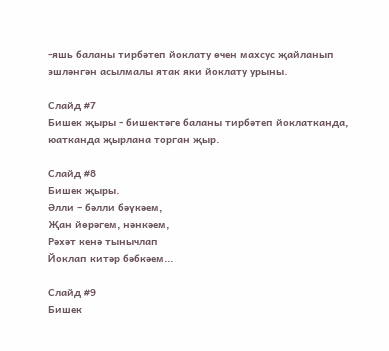-яшь баланы тирбәтеп йоклату өчен махсус җайланып эшләнгән асылмалы ятак яки йоклату урыны.

Слайд #7
Бишек җыры - бишектәге баланы тирбәтеп йоклатканда, юатканда җырлана торган җыр.

Слайд #8
Бишек җыры.
Әлли – бәлли бәүкәем,
Җан йөрәгем, нәнкәем,
Рәхәт кенә тынычлап
Йоклап китәр бәбкәем...

Слайд #9
Бишек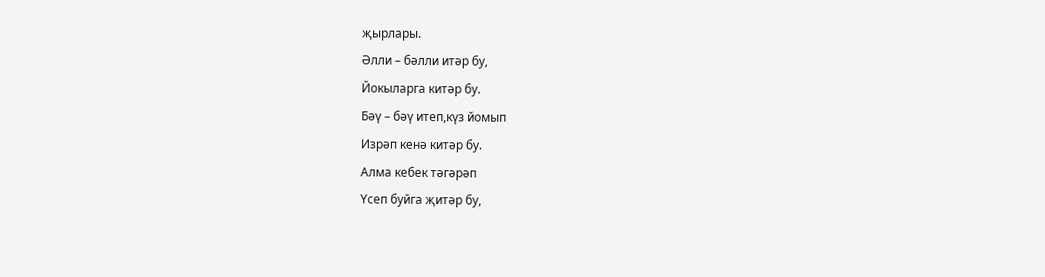җырлары.
Әлли – бәлли итәр бу,
Йокыларга китәр бу.
Бәү – бәү итеп,күз йомып
Изрәп кенә китәр бу.
Алма кебек тәгәрәп
Үсеп буйга җитәр бу,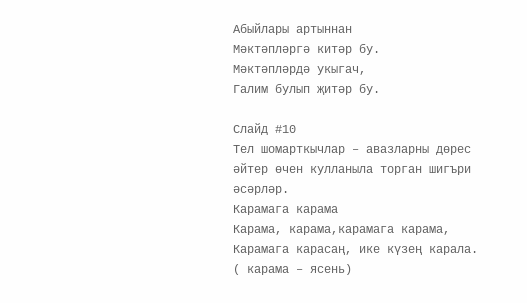Абыйлары артыннан
Мәктәпләргә китәр бу.
Мәктәпләрдә укыгач,
Галим булып җитәр бу.

Слайд #10
Тел шомарткычлар – авазларны дөрес әйтер өчен кулланыла торган шигъри әсәрләр.
Карамага карама
Карама, карама,карамага карама,
Карамага карасаң, ике күзең карала.
( карама – ясень)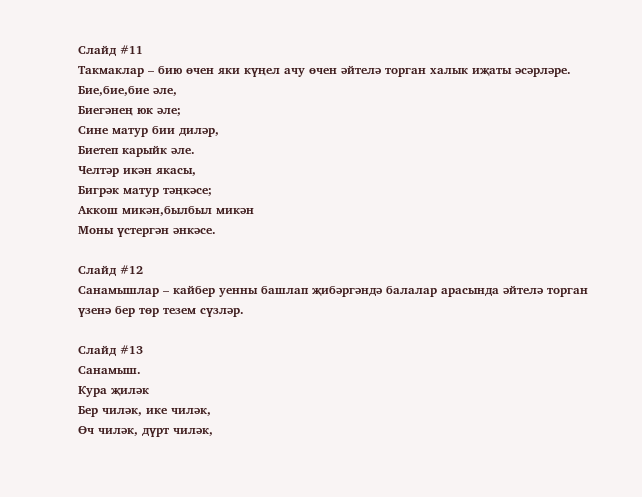Слайд #11
Такмаклар – бию өчен яки күңел ачу өчен әйтелә торган халык иҗаты әсәрләре.
Бие,бие,бие әле,
Биегәнең юк әле;
Сине матур бии диләр,
Биетеп карыйк әле.
Челтәр икән якасы,
Бигрәк матур тәңкәсе;
Аккош микән,былбыл микән
Моны үстергән әнкәсе.

Слайд #12
Санамышлар – кайбер уенны башлап җибәргәндә балалар арасында әйтелә торган үзенә бер төр тезем сүзләр.

Слайд #13
Санамыш.
Кура җиләк
Бер чиләк, ике чиләк,
Өч чиләк, дүрт чиләк,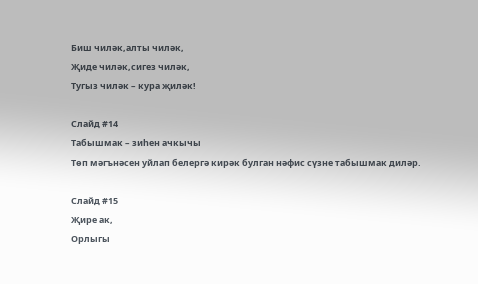Биш чиләк,алты чиләк,
Җиде чиләк,сигез чиләк,
Тугыз чиләк – кура җиләк!

Слайд #14
Табышмак – зиһен ачкычы
Төп мәгънәсен уйлап белергә кирәк булган нәфис сүзне табышмак диләр.

Слайд #15
Җире ак,
Орлыгы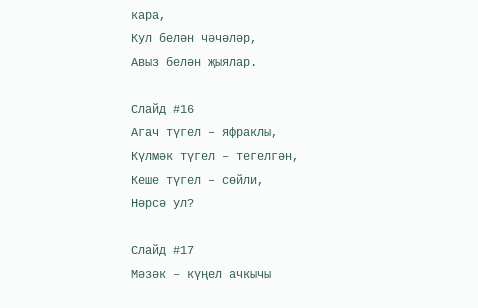кара,
Кул белән чәчәләр,
Авыз белән җыялар.

Слайд #16
Агач түгел – яфраклы,
Күлмәк түгел – тегелгән,
Кеше түгел – сөйли,
Нәрсә ул?

Слайд #17
Мәзәк – күңел ачкычы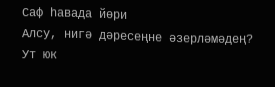Саф һавада йөри
Алсу, нигә дәресеңне әзерләмәдең?
Ут юк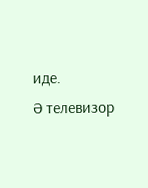иде.
Ә телевизор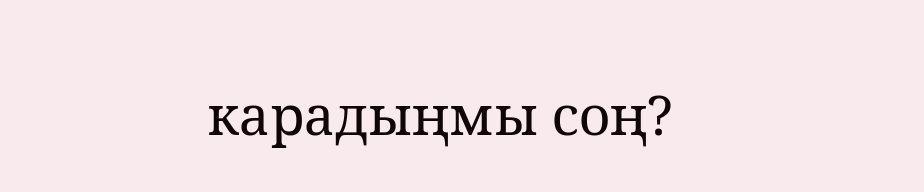карадыңмы соң?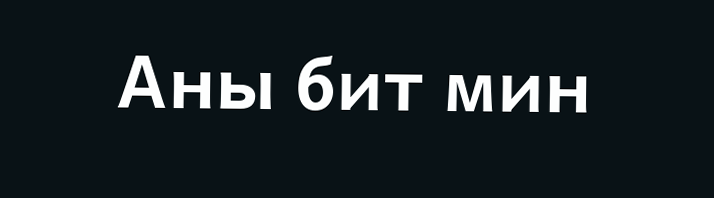Аны бит мин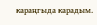караңгыда карадым.